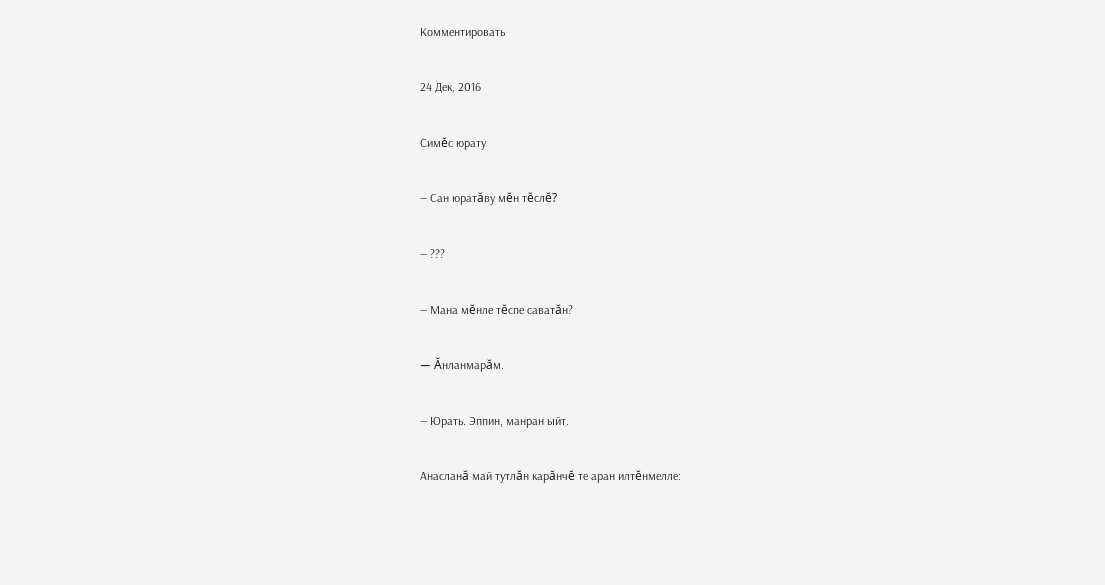Комментировать

24 Дек, 2016

Симĕс юрату

— Сан юратăву мĕн тĕслĕ?

— ???

— Мана мĕнле тĕспе саватăн?

— Ăнланмарăм.

— Юрать. Эппин, манран ыйт.

Анасланă май тутлăн карăнчĕ те аран илтĕнмелле: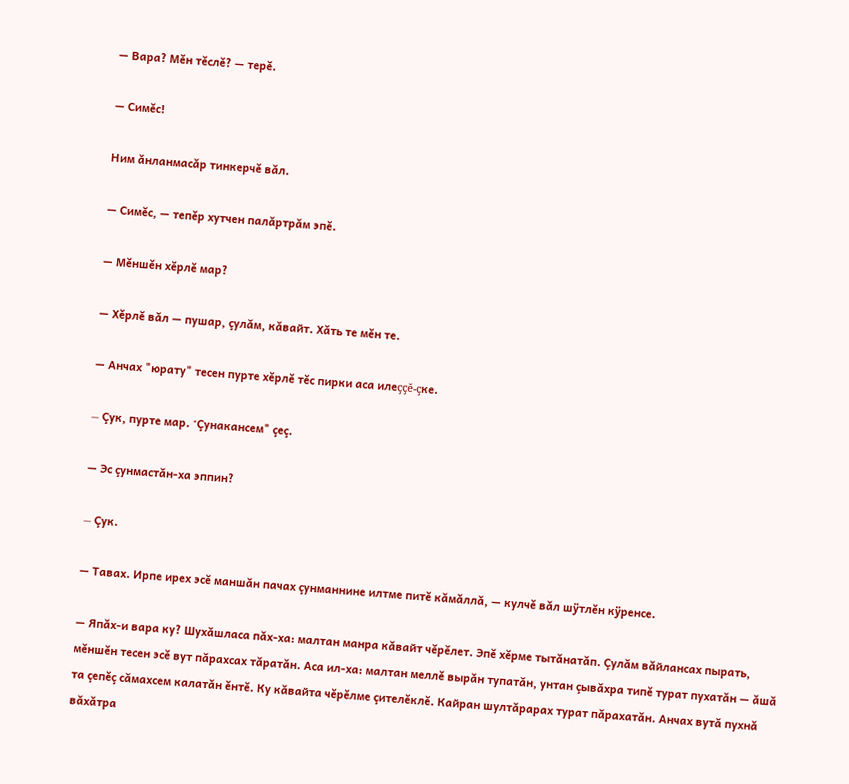— Вара? Мĕн тĕслĕ? — терĕ.

— Симĕс!

Ним ăнланмасăр тинкерчĕ вăл.

— Симĕс, — тепĕр хутчен палăртрăм эпĕ.

— Мĕншĕн хĕрлĕ мар?

— Хĕрлĕ вăл — пушар, çулăм, кăвайт. Хăть те мĕн те.

— Анчах "юрату" тесен пурте хĕрлĕ тĕс пирки аса илеççĕ-çке.

— Çук, пурте мар. "Çунакансем" çеç.

— Эс çунмастăн-ха эппин?

— Çук.

— Тавах. Ирпе ирех эсĕ маншăн пачах çунманнине илтме питĕ кăмăллă, — кулчĕ вăл шÿтлĕн кÿренсе.

— Япăх-и вара ку? Шухăшласа пăх-ха: малтан манра кăвайт чĕрĕлет. Эпĕ хĕрме тытăнатăп. Çулăм вăйлансах пырать, мĕншĕн тесен эсĕ вут пăрахсах тăратăн. Аса ил-ха: малтан меллĕ вырăн тупатăн, унтан çывăхра типĕ турат пухатăн — ăшă та çепĕç сăмахсем калатăн ĕнтĕ. Ку кăвайта чĕрĕлме çителĕклĕ. Кайран шултăрарах турат пăрахатăн. Анчах вутă пухнă вăхăтра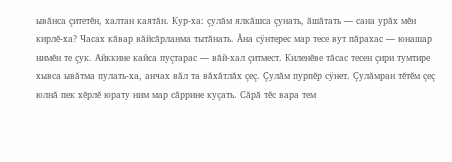ывăнса çитетĕн, халтан каятăн. Кур-ха: çулăм ялкăшса çунать, ăшăтать — сана урăх мĕн кирлĕ-ха? Часах кăвар вăйсăрланма тытăнать. Ăна сÿнтерес мар тесе вут пăрахас — юнашар нимĕн те çук. Айккине кайса пуçтарас — вăй-хал çитмест. Киленĕве тăсас тесен çири тумтире хывса ывăтма пулать-ха, анчах вăл та вăхăтлăх çеç. Çулăм пурпĕр сÿнет. Çулăмран тĕтĕм çеç юлнă пек хĕрлĕ юрату ним мар сăррине куçать. Сăрă тĕс вара тем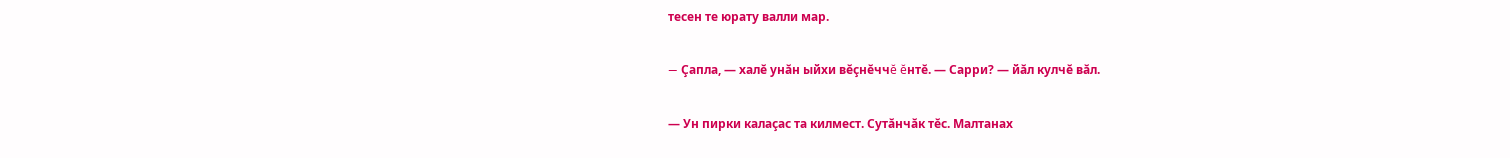тесен те юрату валли мар.

— Çапла, — халĕ унăн ыйхи вĕçнĕччĕ ĕнтĕ. — Сарри? — йăл кулчĕ вăл.

— Ун пирки калаçас та килмест. Сутăнчăк тĕс. Малтанах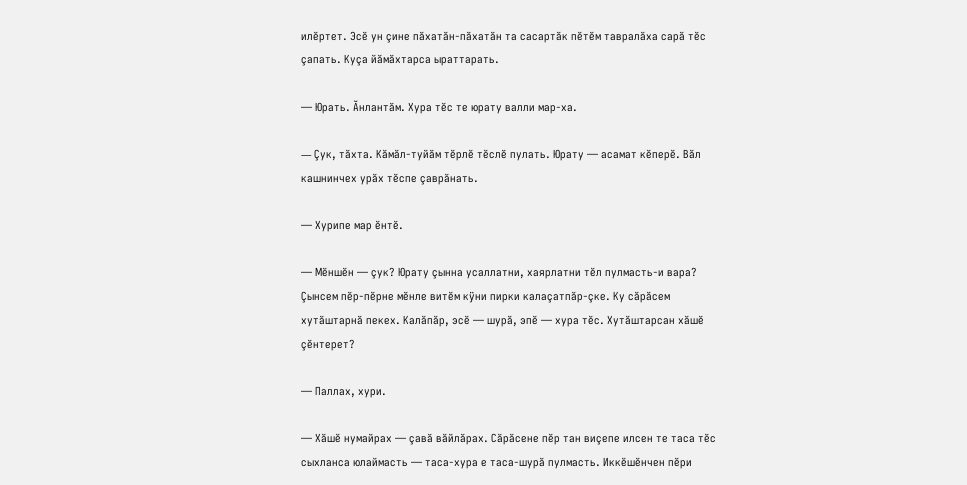илĕртет. Эсĕ ун çине пăхатăн-пăхатăн та сасартăк пĕтĕм тавралăха сарă тĕс çапать. Куçа йăмăхтарса ыраттарать.

— Юрать. Ăнлантăм. Хура тĕс те юрату валли мар-ха.

— Çук, тăхта. Кăмăл-туйăм тĕрлĕ тĕслĕ пулать. Юрату — асамат кĕперĕ. Вăл кашнинчех урăх тĕспе çаврăнать.

— Хурипе мар ĕнтĕ.

— Мĕншĕн — çук? Юрату çынна усаллатни, хаярлатни тĕл пулмасть-и вара? Çынсем пĕр-пĕрне мĕнле витĕм кÿни пирки калаçатпăр-çке. Ку сăрăсем хутăштарнă пекех. Калăпăр, эсĕ — шурă, эпĕ — хура тĕс. Хутăштарсан хăшĕ çĕнтерет?

— Паллах, хури.

— Хăшĕ нумайрах — çавă вăйлăрах. Сăрăсене пĕр тан виçепе илсен те таса тĕс сыхланса юлаймасть — таса-хура е таса-шурă пулмасть. Иккĕшĕнчен пĕри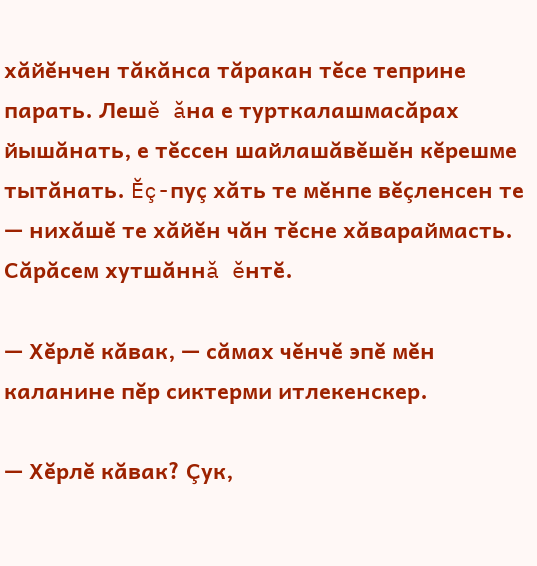хăйĕнчен тăкăнса тăракан тĕсе теприне парать. Лешĕ ăна е турткалашмасăрах йышăнать, е тĕссен шайлашăвĕшĕн кĕрешме тытăнать. Ĕç-пуç хăть те мĕнпе вĕçленсен те — нихăшĕ те хăйĕн чăн тĕсне хăвараймасть. Сăрăсем хутшăннă ĕнтĕ.

— Хĕрлĕ кăвак, — сăмах чĕнчĕ эпĕ мĕн каланине пĕр сиктерми итлекенскер.

— Хĕрлĕ кăвак? Çук,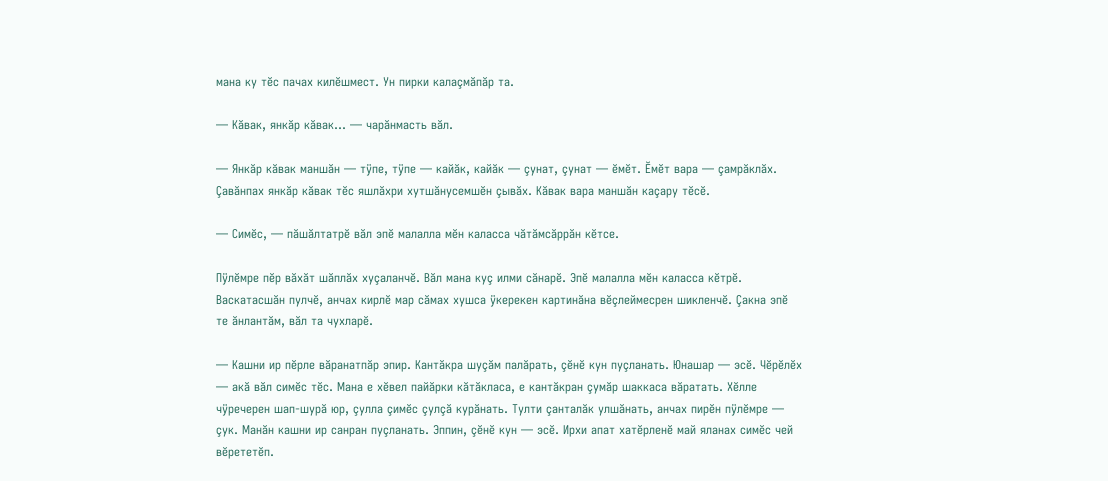мана ку тĕс пачах килĕшмест. Ун пирки калаçмăпăр та.

— Кăвак, янкăр кăвак... — чарăнмасть вăл.

— Янкăр кăвак маншăн — тÿпе, тÿпе — кайăк, кайăк — çунат, çунат — ĕмĕт. Ĕмĕт вара — çамрăклăх. Çавăнпах янкăр кăвак тĕс яшлăхри хутшăнусемшĕн çывăх. Кăвак вара маншăн каçару тĕсĕ.

— Симĕс, — пăшăлтатрĕ вăл эпĕ малалла мĕн каласса чăтăмсăррăн кĕтсе.

Пÿлĕмре пĕр вăхăт шăплăх хуçаланчĕ. Вăл мана куç илми сăнарĕ. Эпĕ малалла мĕн каласса кĕтрĕ. Васкатасшăн пулчĕ, анчах кирлĕ мар сăмах хушса ÿкерекен картинăна вĕçлеймесрен шикленчĕ. Çакна эпĕ те ăнлантăм, вăл та чухларĕ.

— Кашни ир пĕрле вăранатпăр эпир. Кантăкра шуçăм палăрать, çĕнĕ кун пуçланать. Юнашар — эсĕ. Чĕрĕлĕх — акă вăл симĕс тĕс. Мана е хĕвел пайăрки кăтăкласа, е кантăкран çумăр шаккаса вăратать. Хĕлле чÿречерен шап-шурă юр, çулла çимĕс çулçă курăнать. Тулти çанталăк улшăнать, анчах пирĕн пÿлĕмре — çук. Манăн кашни ир санран пуçланать. Эппин, çĕнĕ кун — эсĕ. Ирхи апат хатĕрленĕ май яланах симĕс чей вĕрететĕп.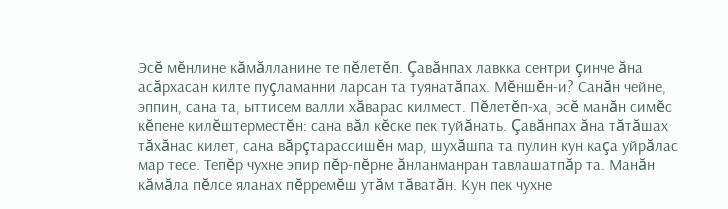Эсĕ мĕнлине кăмăлланине те пĕлетĕп. Çавăнпах лавкка сентри çинче ăна асăрхасан килте пуçламанни ларсан та туянатăпах. Мĕншĕн-и? Санăн чейне, эппин, сана та, ыттисем валли хăварас килмест. Пĕлетĕп-ха, эсĕ манăн симĕс кĕпене килĕштерместĕн: сана вăл кĕске пек туйăнать. Çавăнпах ăна тăтăшах тăхăнас килет, сана вăрçтарассишĕн мар, шухăшпа та пулин кун каçа уйрăлас мар тесе. Тепĕр чухне эпир пĕр-пĕрне ăнланманран тавлашатпăр та. Манăн кăмăла пĕлсе яланах пĕрремĕш утăм тăватăн. Кун пек чухне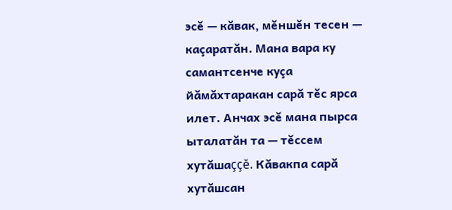эсĕ — кăвак, мĕншĕн тесен — каçаратăн. Мана вара ку самантсенче куçа йăмăхтаракан сарă тĕс ярса илет. Анчах эсĕ мана пырса ыталатăн та — тĕссем хутăшаççĕ. Кăвакпа сарă хутăшсан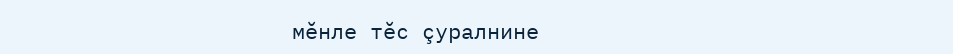мĕнле тĕс çуралнине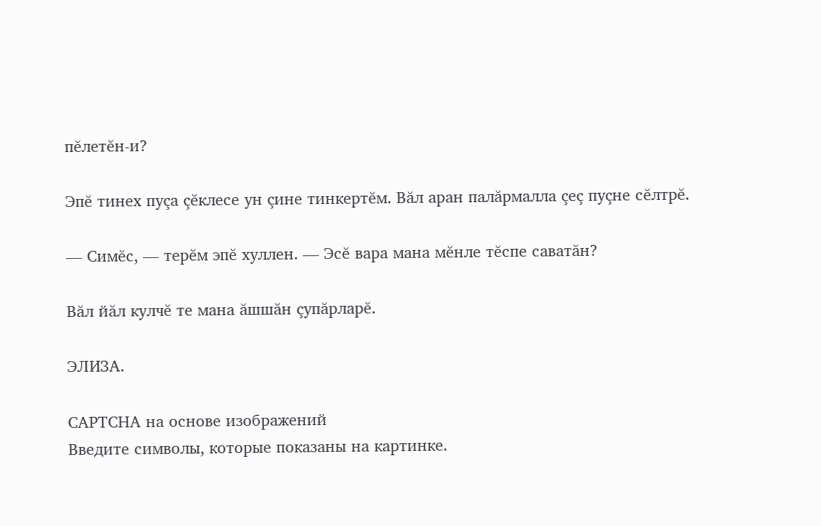пĕлетĕн-и?

Эпĕ тинех пуçа çĕклесе ун çине тинкертĕм. Вăл аран палăрмалла çеç пуçне сĕлтрĕ.

— Симĕс, — терĕм эпĕ хуллен. — Эсĕ вара мана мĕнле тĕспе саватăн?

Вăл йăл кулчĕ те мана ăшшăн çупăрларĕ.

ЭЛИЗА.

CAPTCHA на основе изображений
Введите символы, которые показаны на картинке.